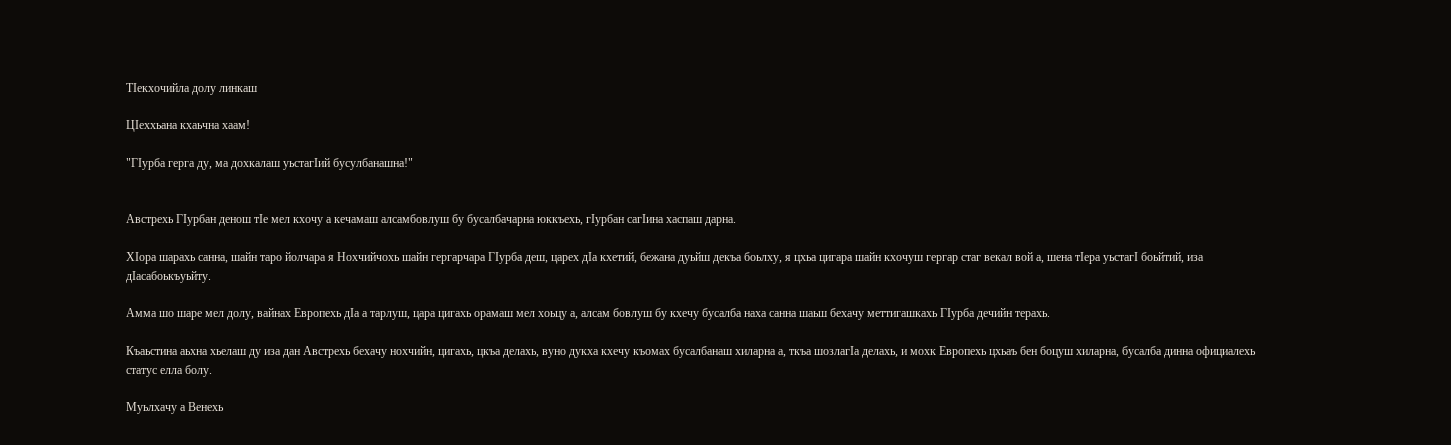ТIекхочийла долу линкаш

ЦIеххьана кхаьчна хаам!

"ГIурба герга ду, ма дохкалаш уьстагIий бусулбанашна!"


Австрехь ГIурбан денош тIе мел кхочу а кечамаш алсамбовлуш бу бусалбачарна юккъехь, гIурбан сагIина хаспаш дарна.

ХIора шарахь санна, шайн таро йолчара я Нохчийчохь шайн гергарчара ГIурба деш, царех дIа кхетий, бежана дуьйш декъа боьлху, я цхьа цигара шайн кхочуш гергар стаг векал вой а, шена тIера уьстагI боьйтий, иза дIасабоькъуьйту.

Амма шо шаре мел долу, вайнах Европехь дIа а тарлуш, цара цигахь орамаш мел хоьцу а, алсам бовлуш бу кхечу бусалба наха санна шаьш бехачу меттигашкахь ГIурба дечийн терахь.

Къаьстина аьхна хьелаш ду иза дан Австрехь бехачу нохчийн, цигахь, цкъа делахь, вуно дукха кхечу къомах бусалбанаш хиларна а, ткъа шозлагIа делахь, и мохк Европехь цхьаъ бен боцуш хиларна, бусалба динна официалехь статус елла болу.

Муьлхачу а Венехь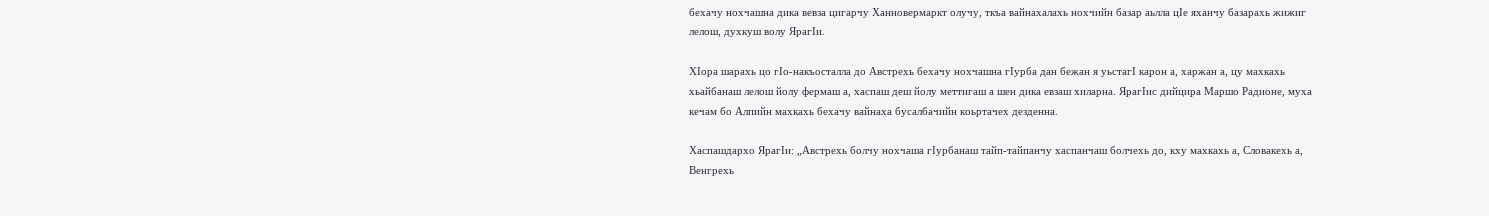бехачу нохчашна дика вевза цигарчу Ханновермаркт олучу, ткъа вайнахалахь нохчийн базар аьлла цIе яханчу базарахь жижиг лелош, духкуш волу ЯрагIи.

ХIора шарахь цо гIо-накъосталла до Австрехь бехачу нохчашна гIурба дан бежан я уьстагI карон а, харжан а, цу махкахь хьайбанаш лелош йолу фермаш а, хаспаш деш йолу меттигаш а шен дика евзаш хиларна. ЯрагIис дийцира Маршо Радионе, муха кечам бо Алпийн махкахь бехачу вайнаха бусалбачийн коьртачех дезденна.

Хаспашдархо ЯрагIи: „Австрехь болчу нохчаша гIурбанаш тайп-тайпанчу хаспанчаш болчехь до, кху махкахь а, Словакехь а, Венгрехь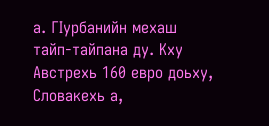а. ГIурбанийн мехаш тайп-тайпана ду. Кху Австрехь 160 евро доьху, Словакехь а,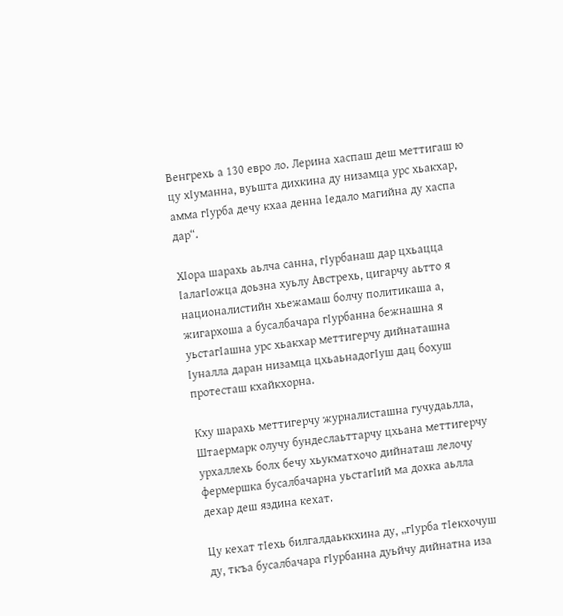Венгрехь а 130 евро ло. Лерина хаспаш деш меттигаш ю цу хIуманна, вуьшта дихкина ду низамца урс хьакхар, амма гIурба дечу кхаа денна Iедало магийна ду хаспа дар“.

ХIора шарахь аьлча санна, гIурбанаш дар цхьацца IалагIожца доьзна хуьлу Австрехь, цигарчу аьтто я националистийн хьежамаш болчу политикаша а, жигархоша а бусалбачара гIурбанна бежнашна я уьстагIашна урс хьакхар меттигерчу дийнаташна Iуналла даран низамца цхьаьнадогIуш дац бохуш протесташ кхайкхорна.

Кху шарахь меттигерчу журналисташна гучудаьлла, Штаермарк олучу бундеслаьттарчу цхьана меттигерчу урхаллехь болх бечу хьукматхочо дийнаташ лелочу фермершка бусалбачарна уьстагIий ма дохка аьлла дехар деш яздина кехат.

Цу кехат тIехь билгалдаьккхина ду, „гIурба тIекхочуш ду, ткъа бусалбачара гIурбанна дуьйчу дийнатна иза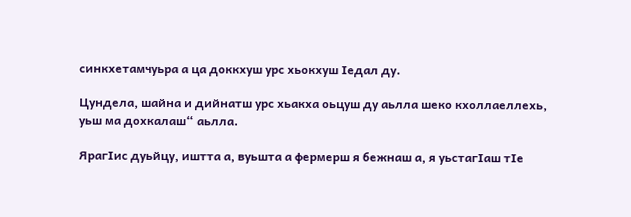синкхетамчуьра а ца доккхуш урс хьокхуш Iедал ду.

Цундела, шайна и дийнатш урс хьакха оьцуш ду аьлла шеко кхоллаеллехь, уьш ма дохкалаш“ аьлла.

ЯрагIис дуьйцу, иштта а, вуьшта а фермерш я бежнаш а, я уьстагIаш тIе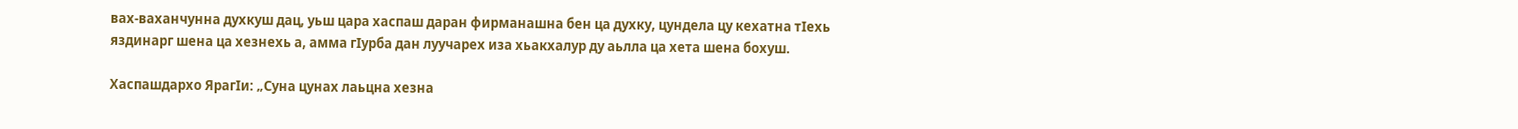вах-ваханчунна духкуш дац, уьш цара хаспаш даран фирманашна бен ца духку, цундела цу кехатна тIехь яздинарг шена ца хезнехь а, амма гIурба дан луучарех иза хьакхалур ду аьлла ца хета шена бохуш.

Хаспашдархо ЯрагIи: „Суна цунах лаьцна хезна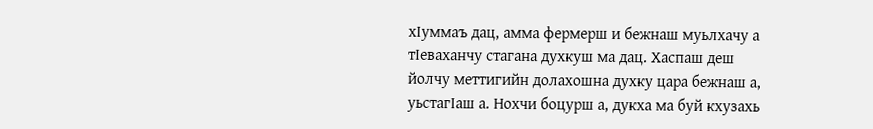хIуммаъ дац, амма фермерш и бежнаш муьлхачу а тIеваханчу стагана духкуш ма дац. Хаспаш деш йолчу меттигийн долахошна духку цара бежнаш а, уьстагIаш а. Нохчи боцурш а, дукха ма буй кхузахь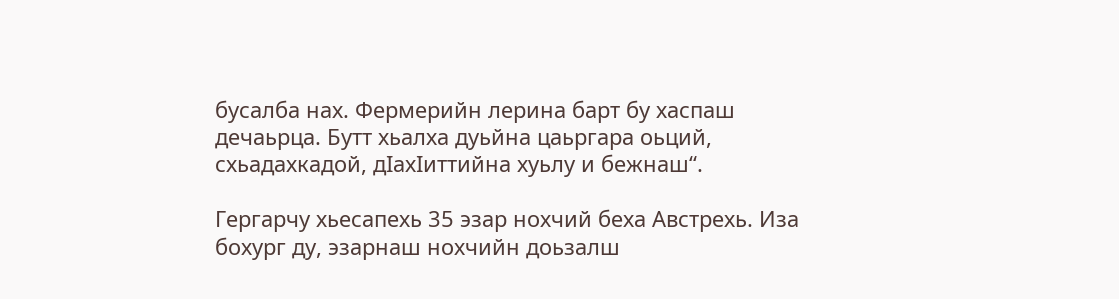бусалба нах. Фермерийн лерина барт бу хаспаш дечаьрца. Бутт хьалха дуьйна цаьргара оьций, схьадахкадой, дIахIиттийна хуьлу и бежнаш“.

Гергарчу хьесапехь 35 эзар нохчий беха Австрехь. Иза бохург ду, эзарнаш нохчийн доьзалш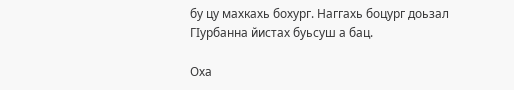бу цу махкахь бохург. Наггахь боцург доьзал ГIурбанна йистах буьсуш а бац.

Оха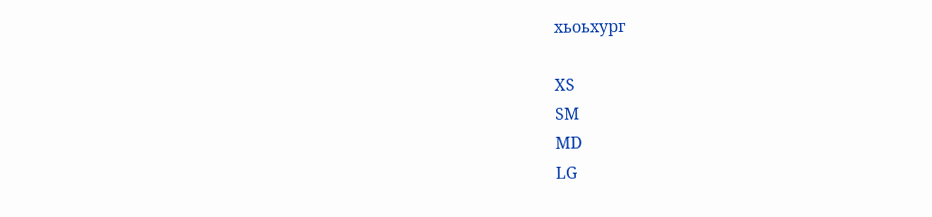хьоьхург

XS
SM
MD
LG